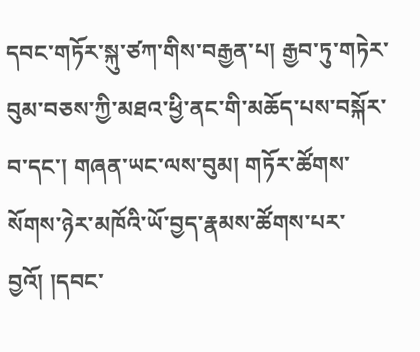དབང་གཏོར་སྐུ་ཙཀ་གིས་བརྒྱན་པ། རྒྱབ་ཏུ་གཏེར་བུམ་བཅས་ཀྱི་མཐའ་ཕྱི་ནང་གི་མཆོད་པས་བསྐོར་བ་དང་། གཞན་ཡང་ལས་བུམ། གཏོར་ཚོགས་སོགས་ཉེར་མཁོའི་ཡོ་བྱད་རྣམས་ཚོགས་པར་བྱའོ། །དབང་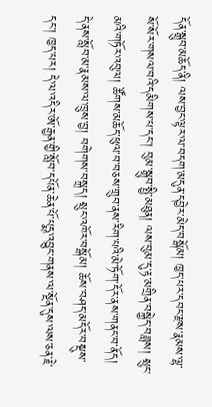དོན་སྒྲུབ་མཆོད་ནི། ལས་བྱང་ལྟར་ལ་བདག་མདུན་དབྱེར་མེད་བསྒོམ། ཁྱད་པར་དབང་རྫས་རྣམས་ལྷ་སོ་སོར་གསལ་བའི་དམིགས་པ་དང་། བུམ་སྒྲུབ་སྤྱི་མཐུན། ལས་བུམ་དུ་རྟ་མགྲིན་བསྐྱེད་བཟླས། སྲུང་མའི་གཏོར་འབུལ། ཚོགས་མཆོད་ཕུལ་བ་བཅས་གྲུབ་ནས་རིག་པའི་མེ་ཏོག་དོར་ནས་གནང་བ་ནོད། དེ་ནས་སློབ་མ་རྣམས་ལ་ཁྲུས་བྱ། བགེགས་བསྐྲད། སྲུང་འཁོར་བསྒོམ། ཆོས་བཤད་མདོར་བསྡུས་དང་། ཁྱད་པར། དེ་ལ་འདིར་ཨོ་རྒྱན་གྱི་སློབ་དཔོན་ཆེན་པོ་པདྨ་འབྱུང་གནས་ལ་སྔོན་དུས་ལས་ཅན་རྗེ་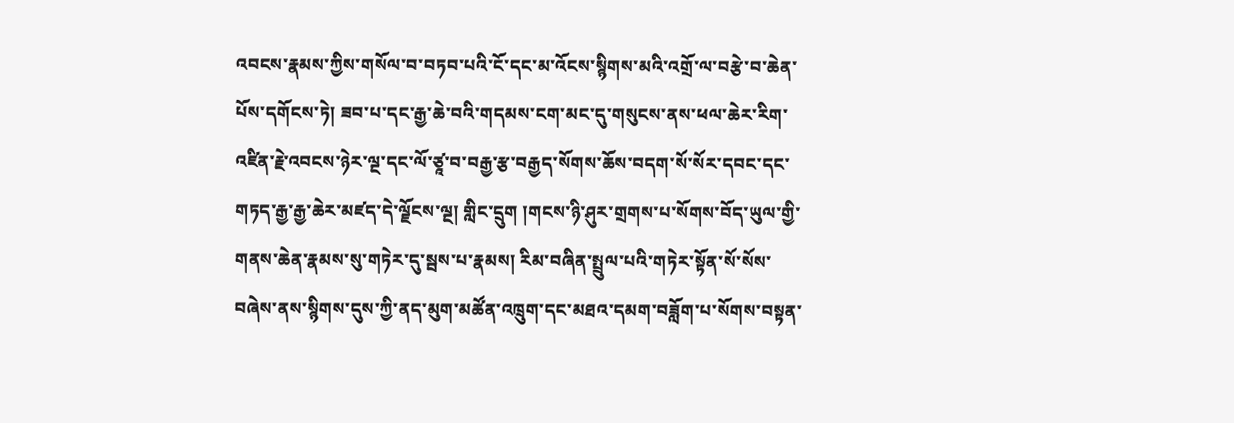འབངས་རྣམས་ཀྱིས་གསོལ་བ་བཏབ་པའི་ངོ་དང་མ་འོངས་སྙིགས་མའི་འགྲོ་ལ་བརྩེ་བ་ཆེན་པོས་དགོངས་ཏེ། ཟབ་པ་དང་རྒྱ་ཆེ་བའི་གདམས་ངག་མང་དུ་གསུངས་ནས་ཕལ་ཆེར་རིག་འཛིན་རྗེ་འབངས་ཉེར་ལྔ་དང་ལོ་ཙཱ་བ་བརྒྱ་རྩ་བརྒྱད་སོགས་ཆོས་བདག་སོ་སོར་དབང་དང་གཏད་རྒྱ་རྒྱ་ཆེར་མཛད་དེ་ལྗོངས་ལྔ། གླིང་དྲུག །གངས་ཉི་ཤུར་གྲགས་པ་སོགས་བོད་ཡུལ་གྱི་གནས་ཆེན་རྣམས་སུ་གཏེར་དུ་སྦས་པ་རྣམས། རིམ་བཞིན་སྤྲུལ་པའི་གཏེར་སྟོན་སོ་སོས་བཞེས་ནས་སྙིགས་དུས་ཀྱི་ནད་མུག་མཚོན་འཁྲུག་དང་མཐའ་དམག་བཟློག་པ་སོགས་བསྟན་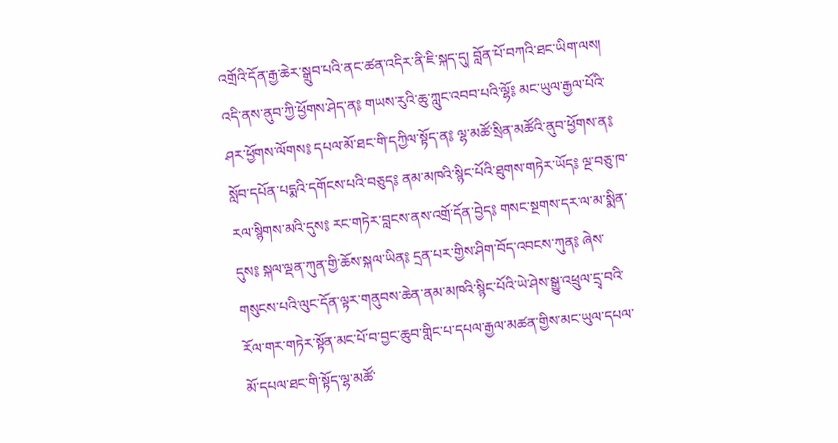འགྲོའི་དོན་རྒྱ་ཆེར་སྒྲུབ་པའི་ནང་ཚན་འདིར་ནི་ཇི་སྐད་དུ། བློན་པོ་བཀའི་ཐང་ཡིག་ལས། འདི་ནས་ནུབ་ཀྱི་ཕྱོགས་ཤེད་ན༔ གཡས་རུའི་ཆུ་ཀླུང་འབབ་པའི་ལྷོ༔ མང་ཡུལ་རྒྱལ་པོའི་ཤར་ཕྱོགས་ལོགས༔ དཔལ་མོ་ཐང་གི་དཀྱིལ་སྟོད་ན༔ ལྷ་མཚོ་སྲིན་མཚོའི་ནུབ་ཕྱོགས་ན༔ སློབ་དཔོན་པདྨའི་དགོངས་པའི་བཅུད༔ ནམ་མཁའི་སྙིང་པོའི་ཐུགས་གཏེར་ཡོད༔ ལྔ་བཅུ་ཁ་རལ་སྙིགས་མའི་དུས༔ རང་གཏེར་བླངས་ནས་འགྲོ་དོན་བྱེད༔ གསང་སྔགས་དར་ལ་མ་སྨིན་དུས༔ སྐལ་ལྡན་ཀུན་གྱི་ཆོས་སྐལ་ཡིན༔ དྲན་པར་གྱིས་ཤིག་བོད་འབངས་ཀུན༔ ཞེས་གསུངས་པའི་ལུང་དོན་ལྟར་གནུབས་ཆེན་ནམ་མཁའི་སྙིང་པོའི་ཡེ་ཤེས་སྒྱུ་འཕྲུལ་དྲྭ་བའི་རོལ་གར་གཏེར་སྟོན་མང་པོ་བ་བྱང་ཆུབ་གླིང་པ་དཔལ་རྒྱལ་མཚན་གྱིས་མང་ཡུལ་དཔལ་མོ་དཔལ་ཐང་གི་སྟོད་ལྷ་མཚོ་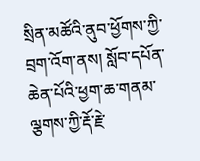སྲིན་མཚོའི་ནུབ་ཕྱོགས་ཀྱི་བྲག་འོག་ནས། སློབ་དཔོན་ཆེན་པོའི་ཕྱག་ཆ་གནམ་ལྕགས་ཀྱི་རྡོ་རྗེ་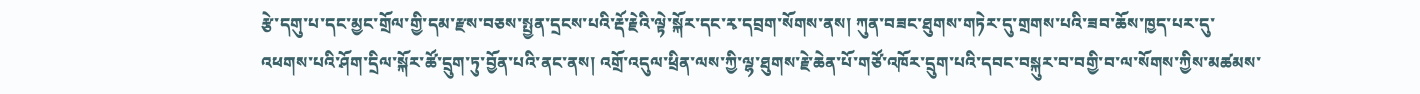རྩེ་དགུ་པ་དང་མྱང་གྲོལ་གྱི་དམ་རྫས་བཅས་སྤྱན་དྲངས་པའི་རྡོ་རྗེའི་ལྟེ་སྐོར་དང་རྭ་དབྲག་སོགས་ནས། ཀུན་བཟང་ཐུགས་གཏེར་དུ་གྲགས་པའི་ཟབ་ཆོས་ཁྱད་པར་དུ་འཕགས་པའི་ཤོག་དྲིལ་སྐོར་ཚོ་དྲུག་ཏུ་བྱོན་པའི་ནང་ནས། འགྲོ་འདུལ་ཕྲིན་ལས་ཀྱི་ལྷ་ཐུགས་རྗེ་ཆེན་པོ་གཙོ་འཁོར་དྲུག་པའི་དབང་བསྐུར་བ་བགྱི་བ་ལ་སོགས་ཀྱིས་མཚམས་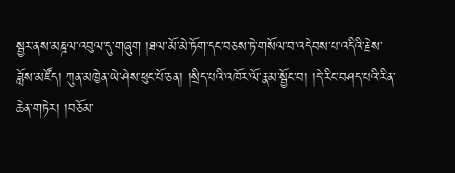སྦྱར་ནས་མཎྜལ་འབུལ་དུ་གཞུག །ཐལ་མོ་མེ་ཏོག་དང་བཅས་ཏེ་གསོལ་བ་འདེབས་པ་འདིའི་རྗེས་ཟློས་མཛོད། ཀུན་མཁྱེན་ཡེ་ཤེས་ཕུང་པོ་ཅན། །སྲིད་པའི་འཁོར་ལོ་རྣམ་སྦྱོང་བ། །དེ་རིང་བཤད་པའི་རིན་ཆེན་གཏེར། །བཅོམ་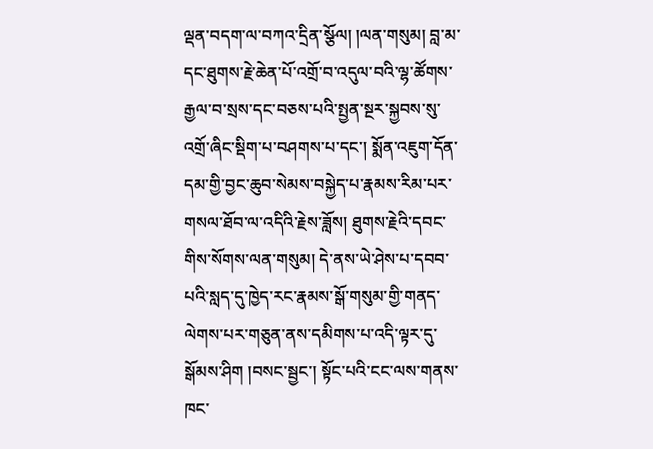ལྡན་བདག་ལ་བཀའ་དྲིན་སྩོལ། །ལན་གསུམ། བླ་མ་དང་ཐུགས་རྗེ་ཆེན་པོ་འགྲོ་བ་འདུལ་བའི་ལྷ་ཚོགས་རྒྱལ་བ་སྲས་དང་བཅས་པའི་སྤྱན་སྔར་སྐྱབས་སུ་འགྲོ་ཞིང་སྡིག་པ་བཤགས་པ་དང་། སྨོན་འཇུག་དོན་དམ་གྱི་བྱང་ཆུབ་སེམས་བསྐྱེད་པ་རྣམས་རིམ་པར་གསལ་ཐོབ་ལ་འདིའི་རྗེས་ཟློས། ཐུགས་རྗེའི་དབང་གིས་སོགས་ལན་གསུམ། དེ་ནས་ཡེ་ཤེས་པ་དབབ་པའི་སླད་དུ་ཁྱེད་རང་རྣམས་སྒོ་གསུམ་གྱི་གནད་ལེགས་པར་གཅུན་ནས་དམིགས་པ་འདི་ལྟར་དུ་སྒོམས་ཤིག །བསང་སྦྱང་། སྟོང་པའི་ངང་ལས་གནས་ཁང་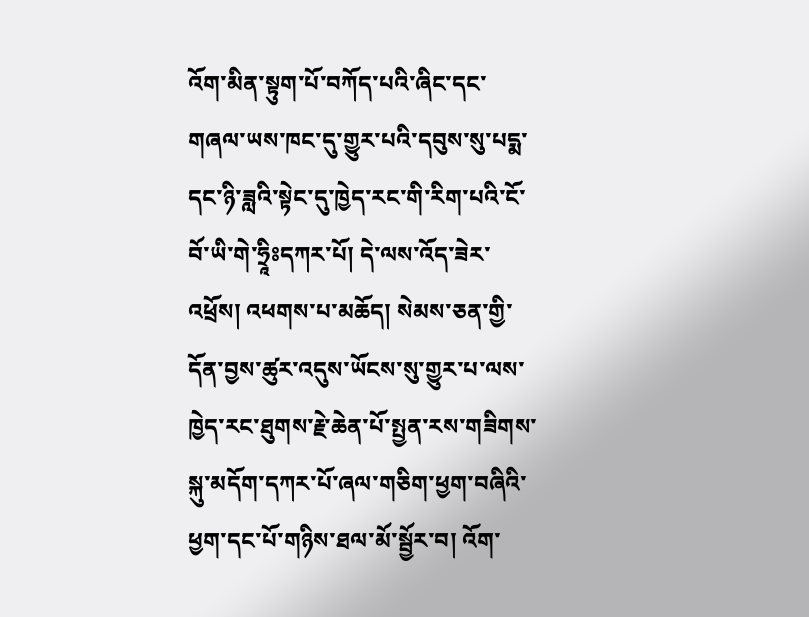འོག་མིན་སྟུག་པོ་བཀོད་པའི་ཞིང་དང་གཞལ་ཡས་ཁང་དུ་གྱུར་པའི་དབུས་སུ་པདྨ་དང་ཉི་ཟླའི་སྟེང་དུ་ཁྱེད་རང་གི་རིག་པའི་ངོ་བོ་ཡི་གེ་ཧྲཱིཿདཀར་པོ། དེ་ལས་འོད་ཟེར་འཕྲོས། འཕགས་པ་མཆོད། སེམས་ཅན་གྱི་དོན་བྱས་ཚུར་འདུས་ཡོངས་སུ་གྱུར་པ་ལས་ཁྱེད་རང་ཐུགས་རྗེ་ཆེན་པོ་སྤྱན་རས་གཟིགས་སྐུ་མདོག་དཀར་པོ་ཞལ་གཅིག་ཕྱག་བཞིའི་ཕྱག་དང་པོ་གཉིས་ཐལ་མོ་སྦྱོར་བ། འོག་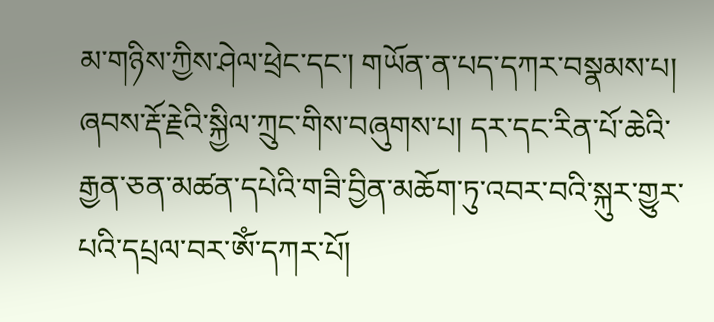མ་གཉིས་ཀྱིས་ཤེལ་ཕྲེང་དང་། གཡོན་ན་པད་དཀར་བསྣམས་པ། ཞབས་རྡོ་རྗེའི་སྐྱིལ་ཀྲུང་གིས་བཞུགས་པ། དར་དང་རིན་པོ་ཆེའི་རྒྱན་ཅན་མཚན་དཔེའི་གཟི་བྱིན་མཆོག་ཏུ་འབར་བའི་སྐུར་གྱུར་པའི་དཔྲལ་བར་ཨོཾ་དཀར་པོ།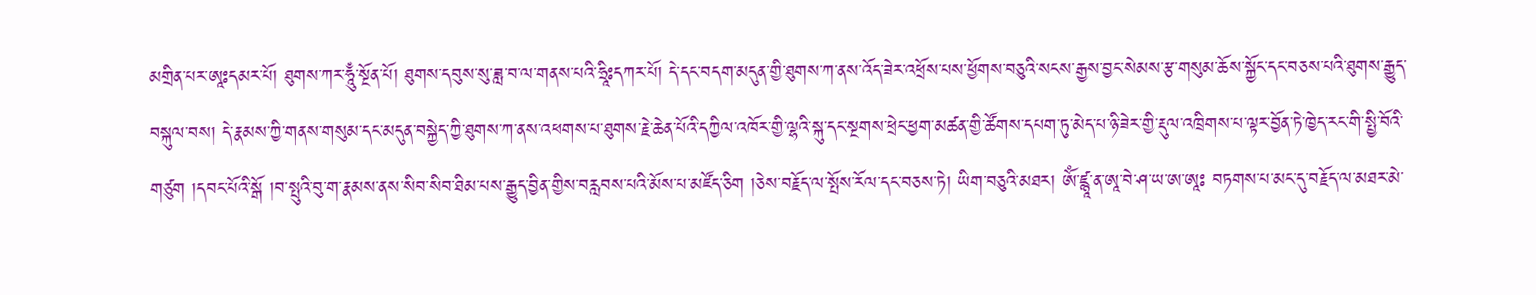མགྲིན་པར་ཨཱཿདམར་པོ། ཐུགས་ཀར་ཧཱུྃ་སྔོན་པོ། ཐུགས་དབུས་སུ་ཟླ་བ་ལ་གནས་པའི་ཧྲཱིཿདཀར་པོ། དེ་དང་བདག་མདུན་གྱི་ཐུགས་ཀ་ནས་འོད་ཟེར་འཕྲོས་པས་ཕྱོགས་བཅུའི་སངས་རྒྱས་བྱང་སེམས་རྩ་གསུམ་ཆོས་སྐྱོང་དང་བཅས་པའི་ཐུགས་རྒྱུད་བསྐུལ་བས། དེ་རྣམས་ཀྱི་གནས་གསུམ་དང་མདུན་བསྐྱེད་ཀྱི་ཐུགས་ཀ་ནས་འཕགས་པ་ཐུགས་རྗེ་ཆེན་པོའི་དཀྱིལ་འཁོར་གྱི་ལྷའི་སྐུ་དང་སྔགས་ཕྲེང་ཕྱག་མཚན་གྱི་ཚོགས་དཔག་ཏུ་མེད་པ་ཉི་ཟེར་གྱི་རྡུལ་འཁྲིགས་པ་ལྟར་བྱོན་ཏེ་ཁྱེད་རང་གི་སྤྱི་བོའི་གཙུག །དབང་པོའི་སྒོ །བ་སྤུའི་བུ་ག་རྣམས་ནས་སིབ་སིབ་ཐིམ་པས་རྒྱུད་བྱིན་གྱིས་བརླབས་པའི་མོས་པ་མཛོད་ཅིག །ཅེས་བརྗོད་ལ་སྤོས་རོལ་དང་བཅས་ཏེ། ཡིག་བཅུའི་མཐར། ཨོཾ་ཛྙཱ་ན་ཨཱ་བེ་ཤ་ཡ་ཨ་ཨཱཿ བཏགས་པ་མང་དུ་བརྗོད་ལ་མཐར་མེ་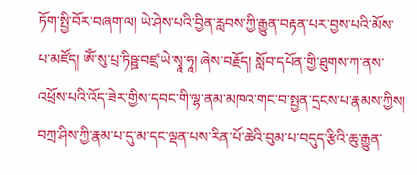ཏོག་སྤྱི་བོར་བཞག་ལ། ཡེ་ཤེས་པའི་བྱིན་རླབས་ཀྱི་རྒྱུན་བརྟན་པར་བྱས་པའི་མོས་པ་མཛོད། ཨོཾ་སུ་པྲ་ཏིཥྛ་བཛྲ་ཡེ་སྭཱ་ཧཱ། ཞེས་བརྗོད། སློབ་དཔོན་གྱི་ཐུགས་ཀ་ནས་འཕྲོས་པའི་འོད་ཟེར་གྱིས་དབང་གི་ལྷ་ནམ་མཁའ་གང་བ་སྤྱན་དྲངས་པ་རྣམས་ཀྱིས། བཀྲ་ཤིས་ཀྱི་རྣམ་པ་དུ་མ་དང་ལྡན་པས་རིན་པོ་ཆེའི་བུམ་པ་བདུད་རྩིའི་ཆུ་རྒྱུན་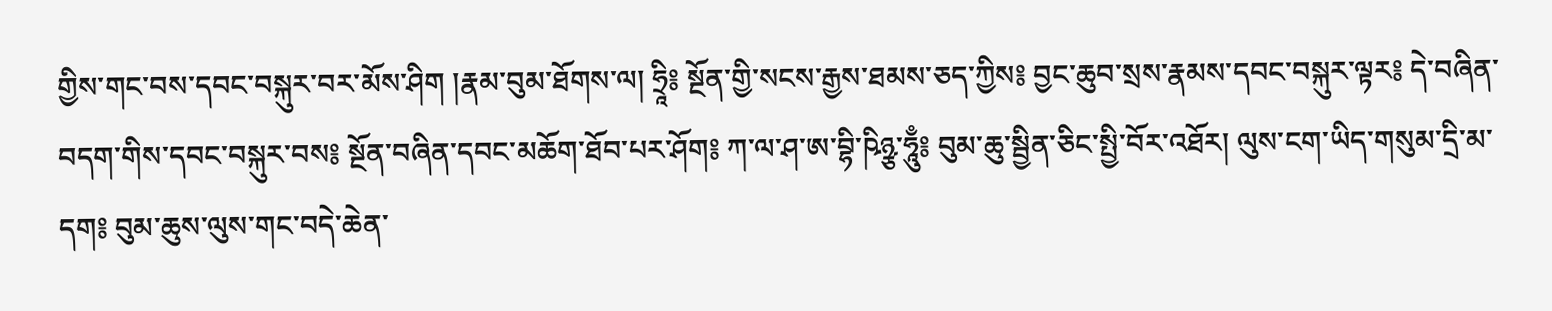གྱིས་གང་བས་དབང་བསྐུར་བར་མོས་ཤིག །རྣམ་བུམ་ཐོགས་ལ། ཧྲཱི༔ སྔོན་གྱི་སངས་རྒྱས་ཐམས་ཅད་ཀྱིས༔ བྱང་ཆུབ་སྲས་རྣམས་དབང་བསྐུར་ལྟར༔ དེ་བཞིན་བདག་གིས་དབང་བསྐུར་བས༔ སྔོན་བཞིན་དབང་མཆོག་ཐོབ་པར་ཤོག༔ ཀ་ལ་ཤ་ཨ་བྷི་ཥིཉྩ་ཧཱུྃ༔ བུམ་ཆུ་སྦྱིན་ཅིང་སྤྱི་བོར་འཐོར། ལུས་ངག་ཡིད་གསུམ་དྲི་མ་དག༔ བུམ་ཆུས་ལུས་གང་བདེ་ཆེན་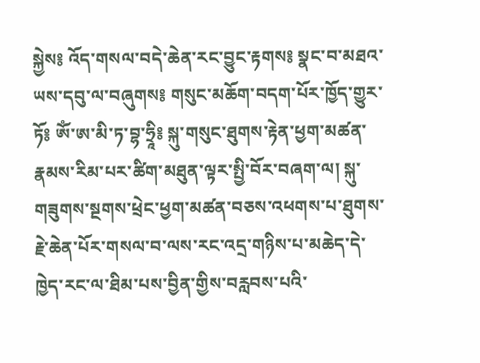སྐྱེས༔ འོད་གསལ་བདེ་ཆེན་རང་བྱུང་རྟགས༔ སྣང་བ་མཐའ་ཡས་དབུ་ལ་བཞུགས༔ གསུང་མཆོག་བདག་པོར་ཁྱོད་གྱུར་ཏོ༔ ཨོཾ་ཨ་མི་ཏ་བྷ་ཧྲཱི༔ སྐུ་གསུང་ཐུགས་རྟེན་ཕྱག་མཚན་རྣམས་རིམ་པར་ཚིག་མཐུན་ལྟར་སྤྱི་བོར་བཞག་ལ། སྐུ་གཟུགས་སྔགས་ཕྲེང་ཕྱག་མཚན་བཅས་འཕགས་པ་ཐུགས་རྗེ་ཆེན་པོར་གསལ་བ་ལས་རང་འདྲ་གཉིས་པ་མཆེད་དེ་ཁྱེད་རང་ལ་ཐིམ་པས་བྱིན་གྱིས་བརླབས་པའི་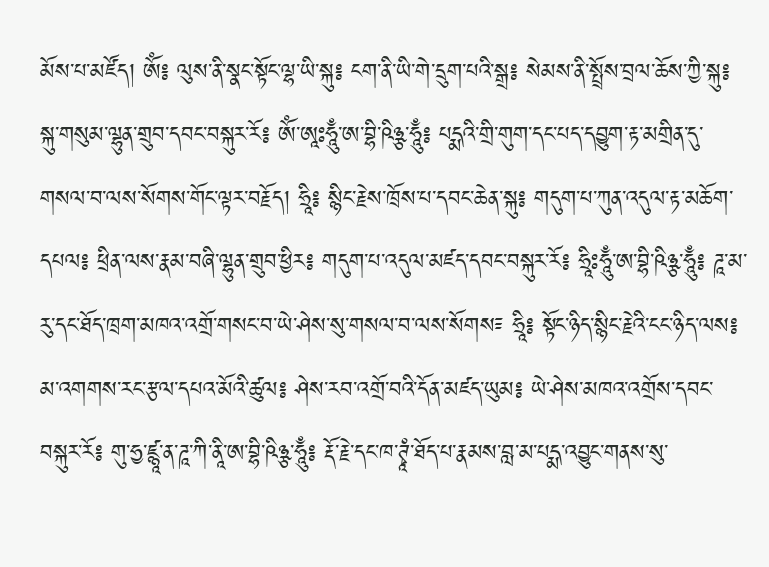མོས་པ་མཛོད། ཨོཾ༔ ལུས་ནི་སྣང་སྟོང་ལྷ་ཡི་སྐུ༔ ངག་ནི་ཡི་གེ་དྲུག་པའི་སྒྲ༔ སེམས་ནི་སྤྲོས་བྲལ་ཆོས་ཀྱི་སྐུ༔ སྐུ་གསུམ་ལྷུན་གྲུབ་དབང་བསྐུར་རོ༔ ཨོཾ་ཨཱཿཧཱུྃ་ཨ་བྷི་ཥིཉྩ་ཧཱུྃ༔ པདྨའི་གྲི་གུག་དང་པད་དབྱུག་རྟ་མགྲིན་དུ་གསལ་བ་ལས་སོགས་གོང་ལྟར་བརྗོད། ཧྲཱི༔ སྙིང་རྗེས་ཁྲོས་པ་དབང་ཆེན་སྐུ༔ གདུག་པ་ཀུན་འདུལ་རྟ་མཆོག་དཔལ༔ ཕྲིན་ལས་རྣམ་བཞི་ལྷུན་གྲུབ་ཕྱིར༔ གདུག་པ་འདུལ་མཛད་དབང་བསྐུར་རོ༔ ཧྲཱིཿཧཱུྃ་ཨ་བྷི་ཥིཉྩ་ཧཱུྃ༔ ཌཱ་མ་རུ་དང་ཐོད་ཁྲག་མཁའ་འགྲོ་གསང་བ་ཡེ་ཤེས་སུ་གསལ་བ་ལས་སོགས༴ ཧྲཱི༔ སྟོང་ཉིད་སྙིང་རྗེའི་ངང་ཉིད་ལས༔ མ་འགགས་རང་རྩལ་དཔའ་མོའི་ཚུལ༔ ཤེས་རབ་འགྲོ་བའི་དོན་མཛད་ཡུམ༔ ཡེ་ཤེས་མཁའ་འགྲོས་དབང་བསྐུར་རོ༔ གུ་ཧྱ་ཛྙཱ་ན་ཌཱ་ཀི་ནཱི་ཨ་བྷི་ཥིཉྩ་ཧཱུྃ༔ རྡོ་རྗེ་དང་ཁ་ཊྭཱཾ་ཐོད་པ་རྣམས་བླ་མ་པདྨ་འབྱུང་གནས་སུ་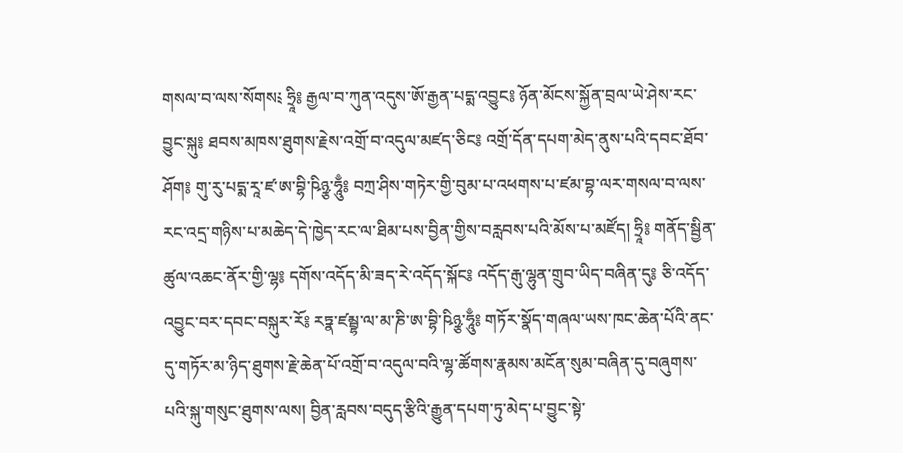གསལ་བ་ལས་སོགས༴ ཧྲཱི༔ རྒྱལ་བ་ཀུན་འདུས་ཨོ་རྒྱན་པདྨ་འབྱུང༔ ཉོན་མོངས་སྐྱོན་བྲལ་ཡེ་ཤེས་རང་བྱུང་སྐུ༔ ཐབས་མཁས་ཐུགས་རྗེས་འགྲོ་བ་འདུལ་མཛད་ཅིང༔ འགྲོ་དོན་དཔག་མེད་ནུས་པའི་དབང་ཐོབ་ཤོག༔ གུ་རུ་པདྨ་རཱ་ཛ་ཨ་བྷི་ཥིཉྩ་ཧཱུྃ༔ བཀྲ་ཤིས་གཏེར་གྱི་བུམ་པ་འཕགས་པ་ཛམ་བྷ་ལར་གསལ་བ་ལས་རང་འདྲ་གཉིས་པ་མཆེད་དེ་ཁྱེད་རང་ལ་ཐིམ་པས་བྱིན་གྱིས་བརླབས་པའི་མོས་པ་མཛོད། ཧྲཱི༔ གནོད་སྦྱིན་ཚུལ་འཆང་ནོར་གྱི་ལྷ༔ དགོས་འདོད་མི་ཟད་རེ་འདོད་སྐོང༔ འདོད་རྒུ་ལྷུན་གྲུབ་ཡིད་བཞིན་དུ༔ ཅི་འདོད་འབྱུང་བར་དབང་བསྐུར་རོ༔ རཏྣ་ཛམྦྷ་ལ་མ་ཎི་ཨ་བྷི་ཥིཉྩ་ཧཱུྃ༔ གཏོར་སྣོད་གཞལ་ཡས་ཁང་ཆེན་པོའི་ནང་དུ་གཏོར་མ་ཉིད་ཐུགས་རྗེ་ཆེན་པོ་འགྲོ་བ་འདུལ་བའི་ལྷ་ཚོགས་རྣམས་མངོན་སུམ་བཞིན་དུ་བཞུགས་པའི་སྐུ་གསུང་ཐུགས་ལས། བྱིན་རླབས་བདུད་རྩིའི་རྒྱུན་དཔག་ཏུ་མེད་པ་བྱུང་སྟེ་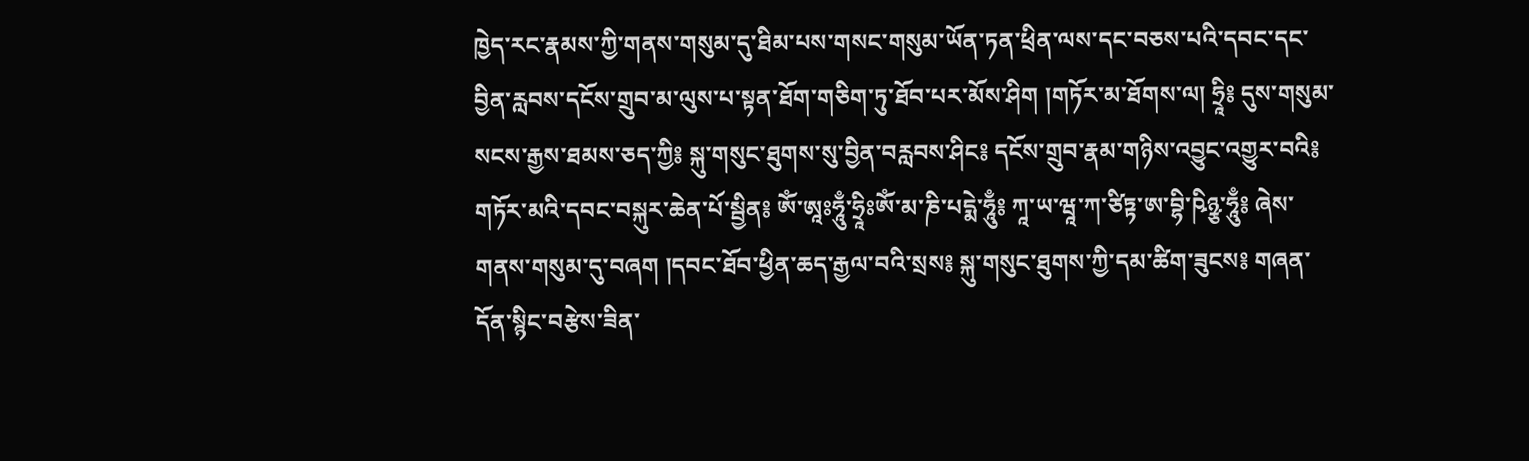ཁྱེད་རང་རྣམས་ཀྱི་གནས་གསུམ་དུ་ཐིམ་པས་གསང་གསུམ་ཡོན་ཏན་ཕྲིན་ལས་དང་བཅས་པའི་དབང་དང་བྱིན་རླབས་དངོས་གྲུབ་མ་ལུས་པ་སྟན་ཐོག་གཅིག་ཏུ་ཐོབ་པར་མོས་ཤིག །གཏོར་མ་ཐོགས་ལ། ཧྲཱི༔ དུས་གསུམ་སངས་རྒྱས་ཐམས་ཅད་ཀྱི༔ སྐུ་གསུང་ཐུགས་སུ་བྱིན་བརླབས་ཤིང༔ དངོས་གྲུབ་རྣམ་གཉིས་འབྱུང་འགྱུར་བའི༔ གཏོར་མའི་དབང་བསྐུར་ཆེན་པོ་སྦྱིན༔ ཨོཾ་ཨཱཿཧཱུྃ་ཧྲཱིཿཨོཾ་མ་ཎི་པདྨེ་ཧཱུྃ༔ ཀཱ་ཡ་ཝཱ་ཀ་ཙིཏྟ་ཨ་བྷི་ཥིཉྩ་ཧཱུྃ༔ ཞེས་གནས་གསུམ་དུ་བཞག །དབང་ཐོབ་ཕྱིན་ཆད་རྒྱལ་བའི་སྲས༔ སྐུ་གསུང་ཐུགས་ཀྱི་དམ་ཚིག་ཟུངས༔ གཞན་དོན་སྙིང་བརྩེས་ཟིན་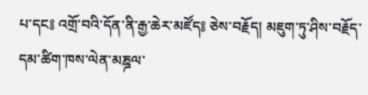པ་དང༔ འགྲོ་བའི་དོན་ནི་རྒྱ་ཆེར་མཛོད༔ ཅེས་བརྗོད། མཇུག་ཏུ་ཤིས་བརྗོད་དམ་ཚིག་ཁས་ལེན་མཎྜལ་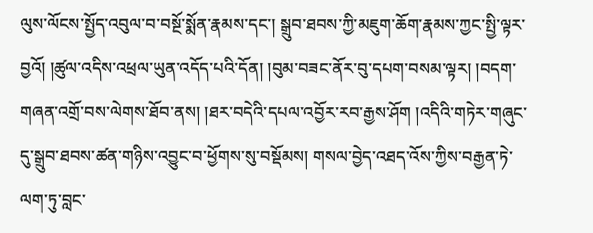ལུས་ལོངས་སྤྱོད་འབུལ་བ་བསྔོ་སྨོན་རྣམས་དང་། སྒྲུབ་ཐབས་ཀྱི་མཇུག་ཆོག་རྣམས་ཀྱང་སྤྱི་ལྟར་བྱའོ། །ཚུལ་འདིས་འཕྲལ་ཡུན་འདོད་པའི་དོན། །བུམ་བཟང་ནོར་བུ་དཔག་བསམ་ལྟར། །བདག་གཞན་འགྲོ་བས་ལེགས་ཐོབ་ནས། །ཐར་བདེའི་དཔལ་འབྱོར་རབ་རྒྱས་ཤོག །འདིའི་གཏེར་གཞུང་དུ་སྒྲུབ་ཐབས་ཚན་གཉིས་འབྱུང་བ་ཕྱོགས་སུ་བསྡོམས། གསལ་བྱེད་འཐད་འོས་ཀྱིས་བརྒྱན་ཏེ་ལག་ཏུ་བླང་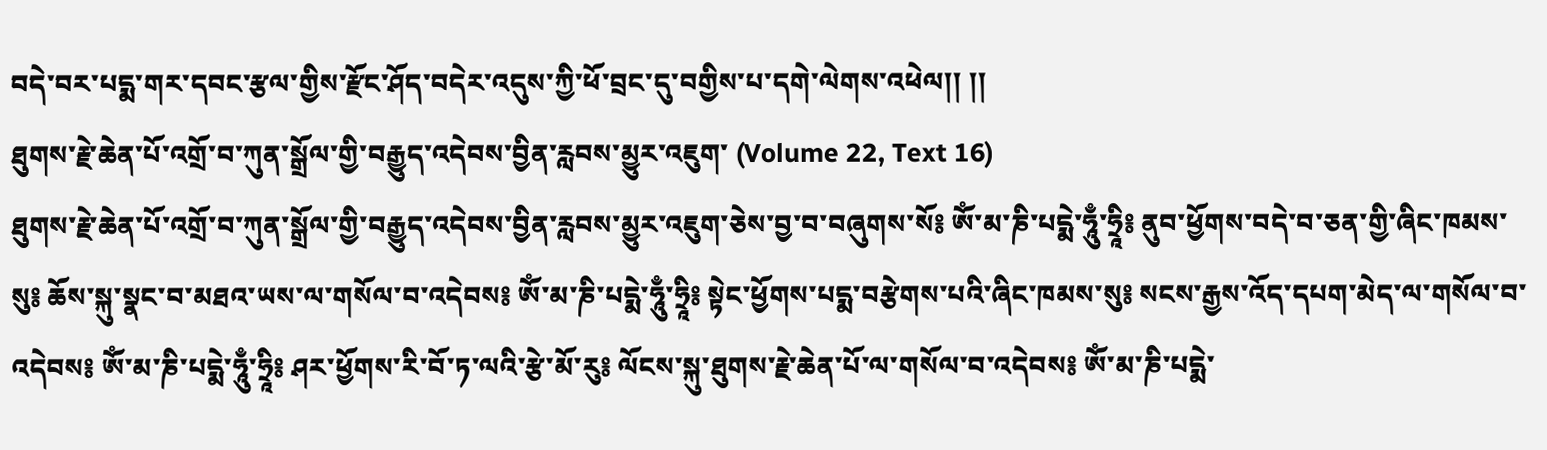བདེ་བར་པདྨ་གར་དབང་རྩལ་གྱིས་རྫོང་ཤོད་བདེར་འདུས་ཀྱི་ཕོ་བྲང་དུ་བགྱིས་པ་དགེ་ལེགས་འཕེལ།། །།
ཐུགས་རྗེ་ཆེན་པོ་འགྲོ་བ་ཀུན་སྒྲོལ་གྱི་བརྒྱུད་འདེབས་བྱིན་རླབས་མྱུར་འཇུག་ (Volume 22, Text 16)
ཐུགས་རྗེ་ཆེན་པོ་འགྲོ་བ་ཀུན་སྒྲོལ་གྱི་བརྒྱུད་འདེབས་བྱིན་རླབས་མྱུར་འཇུག་ཅེས་བྱ་བ་བཞུགས་སོ༔ ཨོཾ་མ་ཎི་པདྨེ་ཧཱུྃ་ཧྲཱི༔ ནུབ་ཕྱོགས་བདེ་བ་ཅན་གྱི་ཞིང་ཁམས་སུ༔ ཆོས་སྐུ་སྣང་བ་མཐའ་ཡས་ལ་གསོལ་བ་འདེབས༔ ཨོཾ་མ་ཎི་པདྨེ་ཧཱུྃ་ཧྲཱི༔ སྟེང་ཕྱོགས་པདྨ་བརྩེགས་པའི་ཞིང་ཁམས་སུ༔ སངས་རྒྱས་འོད་དཔག་མེད་ལ་གསོལ་བ་འདེབས༔ ཨོཾ་མ་ཎི་པདྨེ་ཧཱུྃ་ཧྲཱི༔ ཤར་ཕྱོགས་རི་བོ་ཏ་ལའི་རྩེ་མོ་རུ༔ ལོངས་སྐུ་ཐུགས་རྗེ་ཆེན་པོ་ལ་གསོལ་བ་འདེབས༔ ཨོཾ་མ་ཎི་པདྨེ་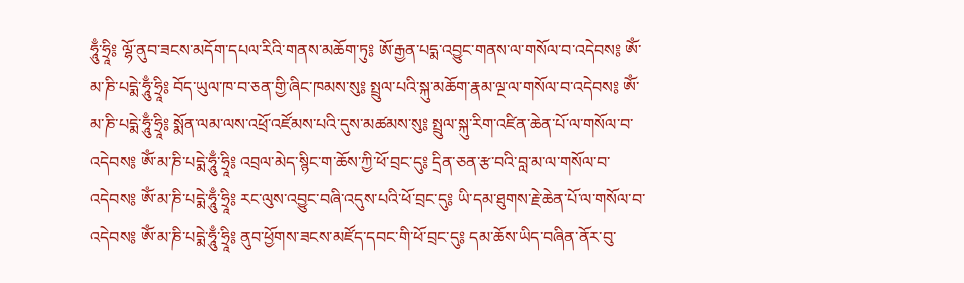ཧཱུྃ་ཧྲཱི༔ ལྷོ་ནུབ་ཟངས་མདོག་དཔལ་རིའི་གནས་མཆོག་ཏུ༔ ཨོ་རྒྱན་པདྨ་འབྱུང་གནས་ལ་གསོལ་བ་འདེབས༔ ཨོཾ་མ་ཎི་པདྨེ་ཧཱུྃ་ཧྲཱི༔ བོད་ཡུལ་ཁ་བ་ཅན་གྱི་ཞིང་ཁམས་སུ༔ སྤྲུལ་པའི་སྐུ་མཆོག་རྣམ་ལྔ་ལ་གསོལ་བ་འདེབས༔ ཨོཾ་མ་ཎི་པདྨེ་ཧཱུྃ་ཧྲཱི༔ སྨོན་ལམ་ལས་འཕྲོ་འཛོམས་པའི་དུས་མཚམས་སུ༔ སྤྲུལ་སྐུ་རིག་འཛིན་ཆེན་པོ་ལ་གསོལ་བ་འདེབས༔ ཨོཾ་མ་ཎི་པདྨེ་ཧཱུྃ་ཧྲཱི༔ འབྲལ་མེད་སྙིང་ག་ཆོས་ཀྱི་ཕོ་བྲང་དུ༔ དྲིན་ཅན་རྩ་བའི་བླ་མ་ལ་གསོལ་བ་འདེབས༔ ཨོཾ་མ་ཎི་པདྨེ་ཧཱུྃ་ཧྲཱི༔ རང་ལུས་འབྱུང་བཞི་འདུས་པའི་ཕོ་བྲང་དུ༔ ཡི་དམ་ཐུགས་རྗེ་ཆེན་པོ་ལ་གསོལ་བ་འདེབས༔ ཨོཾ་མ་ཎི་པདྨེ་ཧཱུྃ་ཧྲཱི༔ ནུབ་ཕྱོགས་ཟངས་མཛོད་དབང་གི་ཕོ་བྲང་དུ༔ དམ་ཆོས་ཡིད་བཞིན་ནོར་བུ་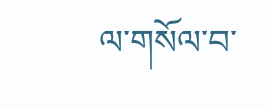ལ་གསོལ་བ་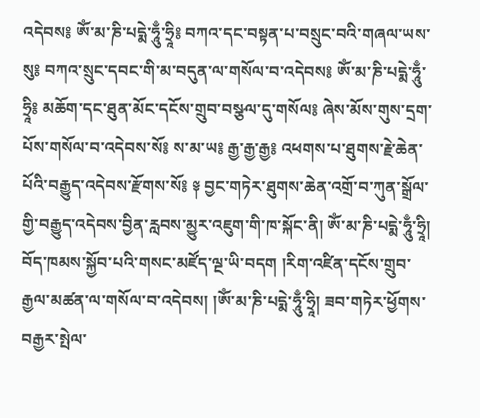འདེབས༔ ཨོཾ་མ་ཎི་པདྨེ་ཧཱུྃ་ཧྲཱི༔ བཀའ་དང་བསྟན་པ་བསྲུང་བའི་གཞལ་ཡས་སུ༔ བཀའ་སྲུང་དབང་གི་མ་བདུན་ལ་གསོལ་བ་འདེབས༔ ཨོཾ་མ་ཎི་པདྨེ་ཧཱུྃ་ཧྲཱི༔ མཆོག་དང་ཐུན་མོང་དངོས་གྲུབ་བསྩལ་དུ་གསོལ༔ ཞེས་མོས་གུས་དྲག་པོས་གསོལ་བ་འདེབས་སོ༔ ས་མ་ཡ༔ རྒྱ་རྒྱ་རྒྱ༔ འཕགས་པ་ཐུགས་རྗེ་ཆེན་པོའི་བརྒྱུད་འདེབས་རྫོགས་སོ༔ ༈ བྱང་གཏེར་ཐུགས་ཆེན་འགྲོ་བ་ཀུན་སྒྲོལ་གྱི་བརྒྱུད་འདེབས་བྱིན་རླབས་མྱུར་འཇུག་གི་ཁ་སྐོང་ནི། ཨོཾ་མ་ཎི་པདྨེ་ཧཱུྃ་ཧྲཱི། བོད་ཁམས་སྐྱོབ་པའི་གསང་མཛོད་ལྔ་ཡི་བདག །རིག་འཛིན་དངོས་གྲུབ་རྒྱལ་མཚན་ལ་གསོལ་བ་འདེབས། །ཨོཾ་མ་ཎི་པདྨེ་ཧཱུྃ་ཧྲཱི། ཟབ་གཏེར་ཕྱོགས་བརྒྱར་སྤེལ་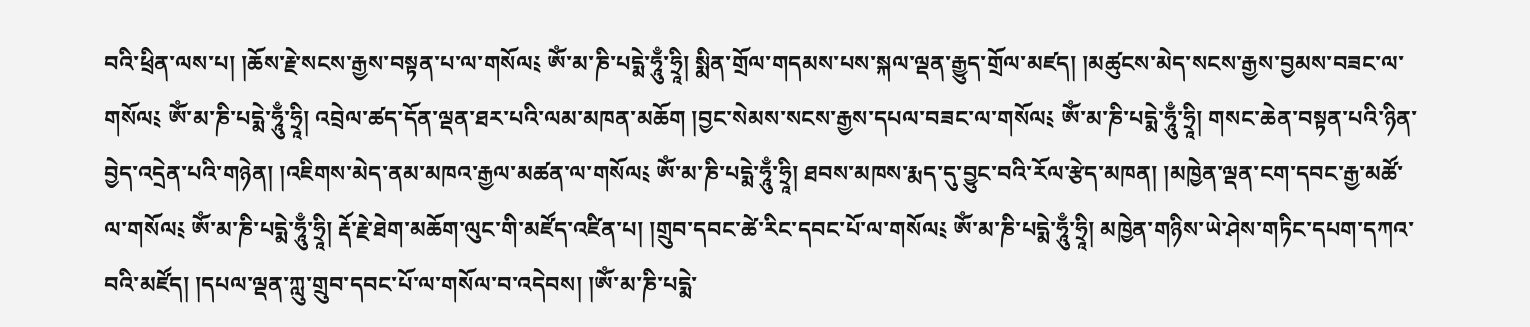བའི་ཕྲིན་ལས་པ། །ཆོས་རྗེ་སངས་རྒྱས་བསྟན་པ་ལ་གསོལ༴ ཨོཾ་མ་ཎི་པདྨེ་ཧཱུྃ་ཧྲཱི། སྨིན་གྲོལ་གདམས་པས་སྐལ་ལྡན་རྒྱུད་གྲོལ་མཛད། །མཚུངས་མེད་སངས་རྒྱས་བྱམས་བཟང་ལ་གསོལ༴ ཨོཾ་མ་ཎི་པདྨེ་ཧཱུྃ་ཧྲཱི། འབྲེལ་ཚད་དོན་ལྡན་ཐར་པའི་ལམ་མཁན་མཆོག །བྱང་སེམས་སངས་རྒྱས་དཔལ་བཟང་ལ་གསོལ༴ ཨོཾ་མ་ཎི་པདྨེ་ཧཱུྃ་ཧྲཱི། གསང་ཆེན་བསྟན་པའི་ཉིན་བྱེད་འདྲེན་པའི་གཉེན། །འཇིགས་མེད་ནམ་མཁའ་རྒྱལ་མཚན་ལ་གསོལ༴ ཨོཾ་མ་ཎི་པདྨེ་ཧཱུྃ་ཧྲཱི། ཐབས་མཁས་རྨད་དུ་བྱུང་བའི་རོལ་རྩེད་མཁན། །མཁྱེན་ལྡན་ངག་དབང་རྒྱ་མཚོ་ལ་གསོལ༴ ཨོཾ་མ་ཎི་པདྨེ་ཧཱུྃ་ཧྲཱི། རྡོ་རྗེ་ཐེག་མཆོག་ལུང་གི་མཛོད་འཛིན་པ། །གྲུབ་དབང་ཚེ་རིང་དབང་པོ་ལ་གསོལ༴ ཨོཾ་མ་ཎི་པདྨེ་ཧཱུྃ་ཧྲཱི། མཁྱེན་གཉིས་ཡེ་ཤེས་གཏིང་དཔག་དཀའ་བའི་མཛོད། །དཔལ་ལྡན་ཀླུ་གྲུབ་དབང་པོ་ལ་གསོལ་བ་འདེབས། །ཨོཾ་མ་ཎི་པདྨེ་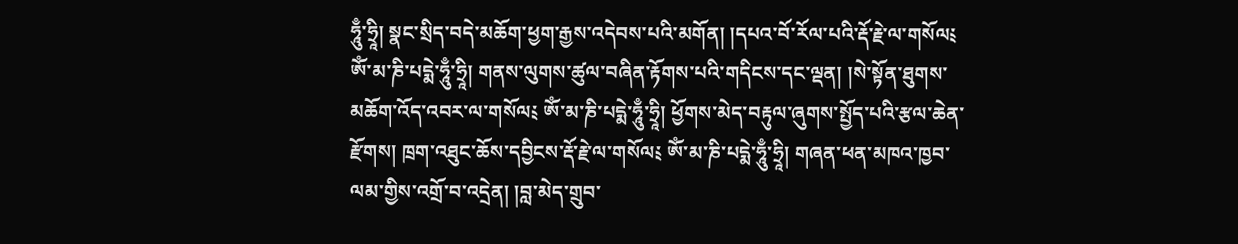ཧཱུྃ་ཧྲཱི། སྣང་སྲིད་བདེ་མཆོག་ཕྱག་རྒྱས་འདེབས་པའི་མགོན། །དཔའ་བོ་རོལ་པའི་རྡོ་རྗེ་ལ་གསོལ༴ ཨོཾ་མ་ཎི་པདྨེ་ཧཱུྃ་ཧྲཱི། གནས་ལུགས་ཚུལ་བཞིན་རྟོགས་པའི་གདིངས་དང་ལྡན། །སེ་སྟོན་ཐུགས་མཆོག་འོད་འབར་ལ་གསོལ༴ ཨོཾ་མ་ཎི་པདྨེ་ཧཱུྃ་ཧྲཱི། ཕྱོགས་མེད་བརྟུལ་ཞུགས་སྤྱོད་པའི་རྩལ་ཆེན་རྫོགས། ཁྲག་འཐུང་ཆོས་དབྱིངས་རྡོ་རྗེ་ལ་གསོལ༴ ཨོཾ་མ་ཎི་པདྨེ་ཧཱུྃ་ཧྲཱི། གཞན་ཕན་མཁའ་ཁྱབ་ལམ་གྱིས་འགྲོ་བ་འདྲེན། །བླ་མེད་གྲུབ་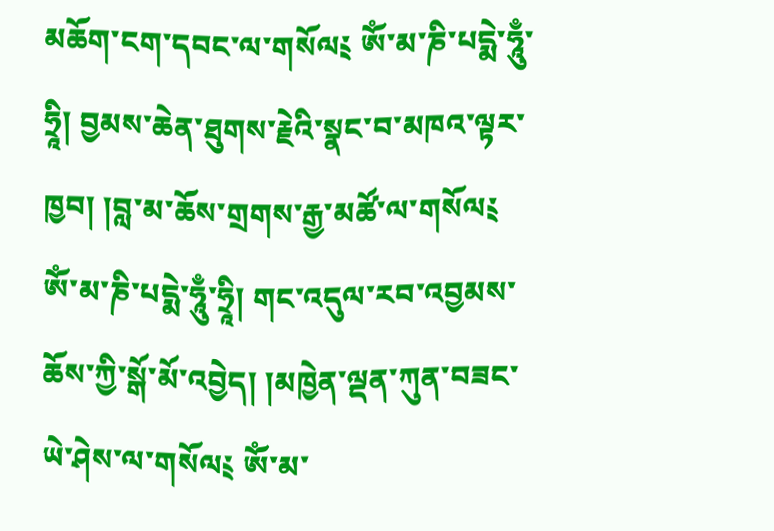མཆོག་ངག་དབང་ལ་གསོལ༴ ཨོཾ་མ་ཎི་པདྨེ་ཧཱུྃ་ཧྲཱི། བྱམས་ཆེན་ཐུགས་རྗེའི་སྣང་བ་མཁའ་ལྟར་ཁྱབ། །བླ་མ་ཆོས་གྲགས་རྒྱ་མཚོ་ལ་གསོལ༴ ཨོཾ་མ་ཎི་པདྨེ་ཧཱུྃ་ཧྲཱི། གང་འདུལ་རབ་འབྱམས་ཆོས་ཀྱི་སྒོ་མོ་འབྱེད། །མཁྱེན་ལྡན་ཀུན་བཟང་ཡེ་ཤེས་ལ་གསོལ༴ ཨོཾ་མ་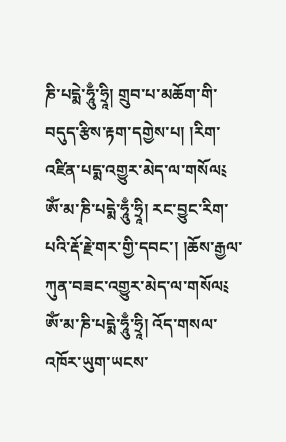ཎི་པདྨེ་ཧཱུྃ་ཧྲཱི། གྲུབ་པ་མཆོག་གི་བདུད་རྩིས་རྟག་དགྱེས་པ། །རིག་འཛིན་པདྨ་འགྱུར་མེད་ལ་གསོལ༴ ཨོཾ་མ་ཎི་པདྨེ་ཧཱུྃ་ཧྲཱི། རང་བྱུང་རིག་པའི་རྡོ་རྗེ་གར་གྱི་དབང་། །ཆོས་རྒྱལ་ཀུན་བཟང་འགྱུར་མེད་ལ་གསོལ༴ ཨོཾ་མ་ཎི་པདྨེ་ཧཱུྃ་ཧྲཱི། འོད་གསལ་འཁོར་ཡུག་ཡངས་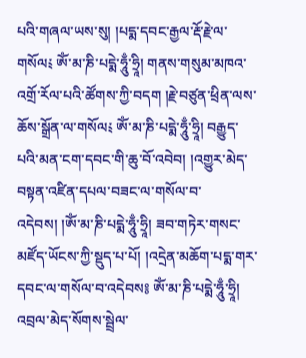པའི་གཞལ་ཡས་སུ། །པདྨ་དབང་རྒྱལ་རྡོ་རྗེ་ལ་གསོལ༴ ཨོཾ་མ་ཎི་པདྨེ་ཧཱུྃ་ཧྲཱི། གནས་གསུམ་མཁའ་འགྲོ་རོལ་པའི་ཚོགས་ཀྱི་བདག །རྗེ་བཙུན་ཕྲིན་ལས་ཆོས་སྒྲོན་ལ་གསོལ༴ ཨོཾ་མ་ཎི་པདྨེ་ཧཱུྃ་ཧྲཱི། བརྒྱུད་པའི་མན་ངག་དབང་གི་ཆུ་བོ་འབེབ། །འགྱུར་མེད་བསྟན་འཛིན་དཔལ་བཟང་ལ་གསོལ་བ་འདེབས། །ཨོཾ་མ་ཎི་པདྨེ་ཧཱུྃ་ཧྲཱི། ཟབ་གཏེར་གསང་མཛོད་ཡོངས་ཀྱི་སྡུད་པ་པོ། །འདྲེན་མཆོག་པདྨ་གར་དབང་ལ་གསོལ་བ་འདེབས༔ ཨོཾ་མ་ཎི་པདྨེ་ཧཱུྃ་ཧྲཱི། འབྲལ་མེད་སོགས་སྦྲེལ་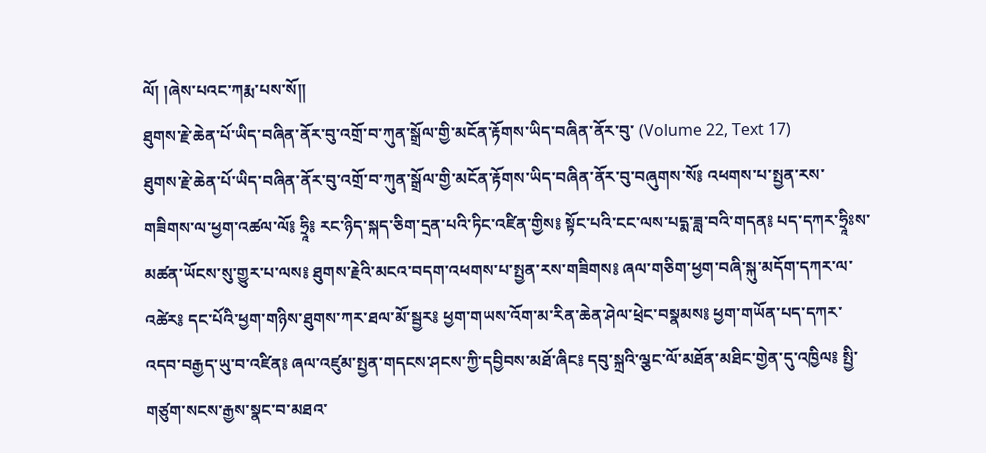ལོ། །ཞེས་པའང་ཀརྨ་པས་སོ།།
ཐུགས་རྗེ་ཆེན་པོ་ཡིད་བཞིན་ནོར་བུ་འགྲོ་བ་ཀུན་སྒྲོལ་གྱི་མངོན་རྟོགས་ཡིད་བཞིན་ནོར་བུ་ (Volume 22, Text 17)
ཐུགས་རྗེ་ཆེན་པོ་ཡིད་བཞིན་ནོར་བུ་འགྲོ་བ་ཀུན་སྒྲོལ་གྱི་མངོན་རྟོགས་ཡིད་བཞིན་ནོར་བུ་བཞུགས་སོ༔ འཕགས་པ་སྤྱན་རས་གཟིགས་ལ་ཕྱག་འཚལ་ལོ༔ ཧྲཱི༔ རང་ཉིད་སྐད་ཅིག་དྲན་པའི་ཏིང་འཛིན་གྱིས༔ སྟོང་པའི་ངང་ལས་པདྨ་ཟླ་བའི་གདན༔ པད་དཀར་ཧྲཱིཿས་མཚན་ཡོངས་སུ་གྱུར་པ་ལས༔ ཐུགས་རྗེའི་མངའ་བདག་འཕགས་པ་སྤྱན་རས་གཟིགས༔ ཞལ་གཅིག་ཕྱག་བཞི་སྐུ་མདོག་དཀར་ལ་འཚེར༔ དང་པོའི་ཕྱག་གཉིས་ཐུགས་ཀར་ཐལ་མོ་སྦྱར༔ ཕྱག་གཡས་འོག་མ་རིན་ཆེན་ཤེལ་ཕྲེང་བསྣམས༔ ཕྱག་གཡོན་པད་དཀར་འདབ་བརྒྱད་ཡུ་བ་འཛིན༔ ཞལ་འཛུམ་སྤྱན་གདངས་ཤངས་ཀྱི་དབྱིབས་མཐོ་ཞིང༔ དབུ་སྐྲའི་ལྕང་ལོ་མཐོན་མཐིང་གྱེན་དུ་འཁྱིལ༔ སྤྱི་གཙུག་སངས་རྒྱས་སྣང་བ་མཐའ་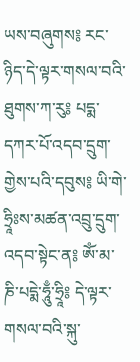ཡས་བཞུགས༔ རང་ཉིད་དེ་ལྟར་གསལ་བའི་ཐུགས་ཀ་རུ༔ པདྨ་དཀར་པོ་འདབ་དྲུག་གྱེས་པའི་དབུས༔ ཡི་གེ་ཧྲཱིཿས་མཚན་འབྲུ་དྲུག་འདབ་སྟེང་ན༔ ཨོཾ་མ་ཎི་པདྨེ་ཧཱུྃ་ཧྲཱི༔ དེ་ལྟར་གསལ་བའི་སྐུ་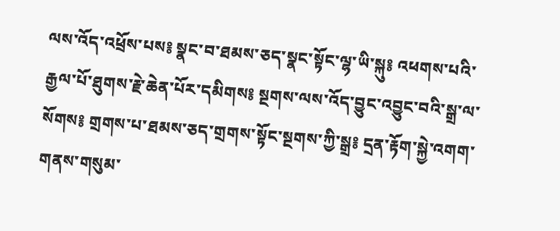ལས་འོད་འཕྲོས་པས༔ སྣང་བ་ཐམས་ཅད་སྣང་སྟོང་ལྷ་ཡི་སྐུ༔ འཕགས་པའི་རྒྱལ་པོ་ཐུགས་རྗེ་ཆེན་པོར་དམིགས༔ སྔགས་ལས་འོད་བྱུང་འབྱུང་བའི་སྒྲ་ལ་སོགས༔ གྲགས་པ་ཐམས་ཅད་གྲགས་སྟོང་སྔགས་ཀྱི་སྒྲ༔ དྲན་རྟོག་སྐྱེ་འགག་གནས་གསུམ་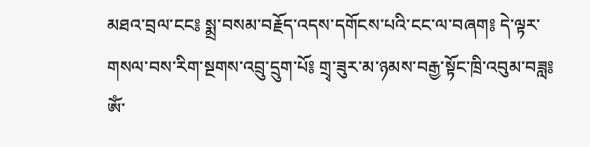མཐའ་བྲལ་ངང༔ སྨྲ་བསམ་བརྗོད་འདས་དགོངས་པའི་ངང་ལ་བཞག༔ དེ་ལྟར་གསལ་བས་རིག་སྔགས་འབྲུ་དྲུག་པོ༔ གྲྭ་ཟུར་མ་ཉམས་བརྒྱ་སྟོང་ཁྲི་འབུམ་བཟླ༔ ཨོཾ་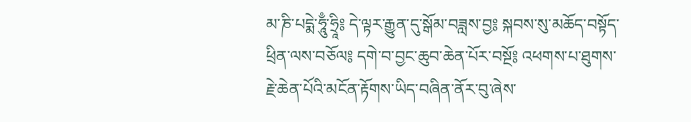མ་ཎི་པདྨེ་ཧཱུྃ་ཧྲཱི༔ དེ་ལྟར་རྒྱུན་དུ་སྒོམ་བཟླས་བྱ༔ སྐབས་སུ་མཆོད་བསྟོད་ཕྲིན་ལས་བཅོལ༔ དགེ་བ་བྱང་ཆུབ་ཆེན་པོར་བསྔོ༔ འཕགས་པ་ཐུགས་རྗེ་ཆེན་པོའི་མངོན་རྟོགས་ཡིད་བཞིན་ནོར་བུ་ཞེས་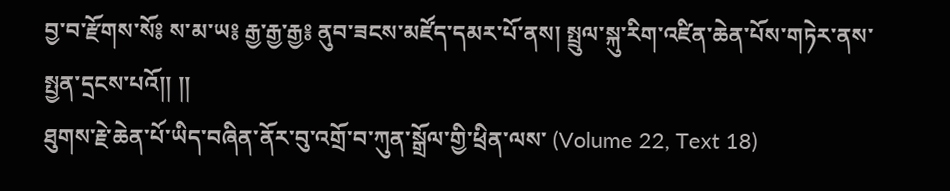བྱ་བ་རྫོགས་སོ༔ ས་མ་ཡ༔ རྒྱ་རྒྱ་རྒྱ༔ ནུབ་ཟངས་མཛོད་དམར་པོ་ནས། སྤྲུལ་སྐུ་རིག་འཛིན་ཆེན་པོས་གཏེར་ནས་སྤྱན་དྲངས་པའོ།། །།
ཐུགས་རྗེ་ཆེན་པོ་ཡིད་བཞིན་ནོར་བུ་འགྲོ་བ་ཀུན་སྒྲོལ་གྱི་ཕྲིན་ལས་ (Volume 22, Text 18)